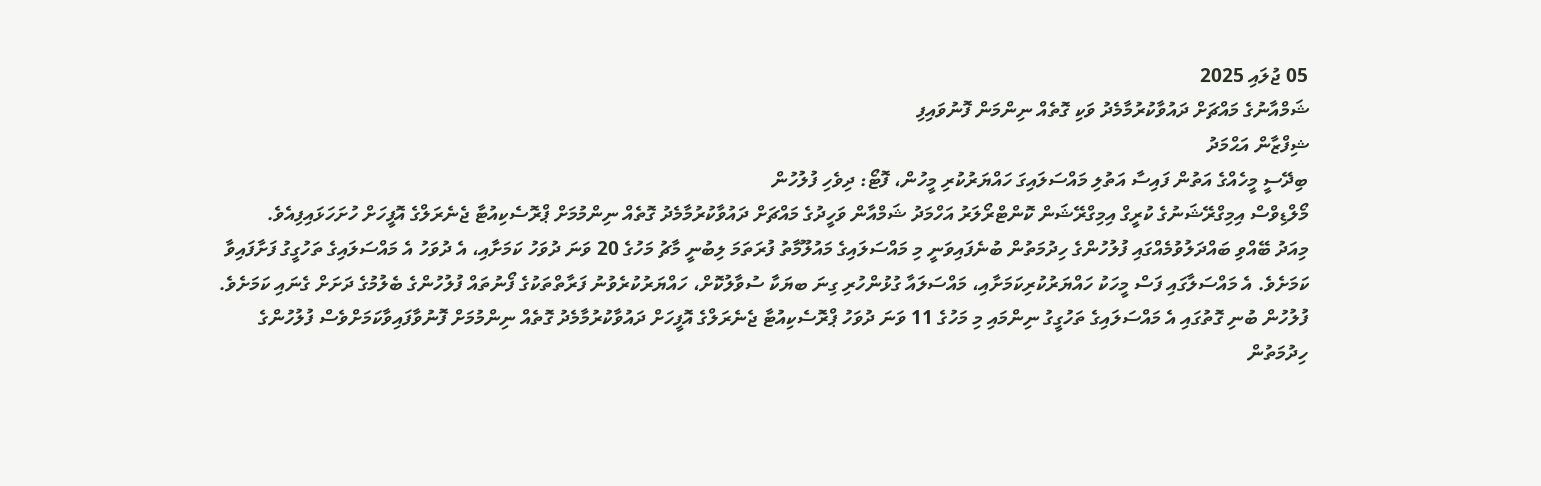05 ޖުލައި 2025
ޝަމްއާނުގެ މައްޗަށް ދައުވާކުރުމާމެދު ވަކި ގޮތެއް ނިންމަން ފޮނުވައިފި
ޝިފްޒާން އަޙްމަދު
ބިދޭސީ މީހެއްގެ އަތުން ފައިސާ އަތުލި މައްސަލައިގަ ހައްޔަރުކުރި މީހުން، ފޮޓޯ: ދިވެހި ފުލުހުން
މޯލްޑިވްސް އިމިގްރޭޝަނުގެ ކުރީގް އިމިގްރޭޝަން ކޮންޓްރޯލަރު އަހްމަދު ޝަމްއާން ވަހީދުގެ މައްޗަށް ދައުވާކުރުމާމެދު ގޮތެއް ނިންމުމަށް ޕްރޮސެކިއުޓާ ޖެނެރަލްގެ އޮފީހަށް ހުށަހަޅައިފިއެވެ.
މިއަދު ބޭއްވި ބައްދަލުވުމެއްގައި ފުލުހުންގެ ހިދުމަތުން ބުނެފައިވަނީ މި މައްސަލައިގެ މައުލޫމާތު ފުރަތަމަ ލިބުނީ މާޗު މަހުގެ 20 ވަނަ ދުވަހު ކަމަށާއި، އެ ދުވަހު އެ މައްސަލައިގެ ތަހުގީގު ފަށާފައިވާ ކަމަށެވެ. އެ މައްސަލާގައި ފަސް މީހަކު ހައްޔަރުކުރިކަމަށާއި، މައްސަލައާ ގުޅުންހުރި ގިނަ ބޔަކާ ސުވާލުކޮށް، ހައްޔަރުކުރެވުނު ފަރާތްތަކުގެ ފޯނުތައް ފުލުހުންގެ ބެލުމުގެ ދަށަށް ގެނައި ކަމަށެވެ.
ފުލުހުން ބުނި ގޮތުގައި އެ މައްސަލައިގެ ތަހުގީގު ނިންމައި މި މަހުގެ 11 ވަނަ ދުވަހު ޕްރޮސެކިއުޓާ ޖެނެރަލްގެ އޮފީހަށް ދައުވާކުރުމާމެދު ގޮތެއް ނިންމުމަށް ފޮނުވާފައިވާކަމަށްވެސް ފުލުހުންގެ ހިދުމަތުން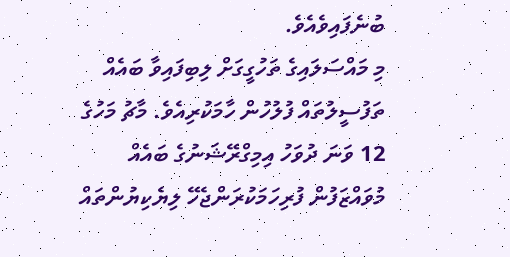ބުނެފައިވެއެވެ.
މި މައްސަލައިގެ ތަހުގީގަށް ލިބިފައިވާ ބައެއް ތަފުސީލުތައް ފުލުހުން ހާމަކުރިއެވެ. މާޗު މަހުގެ 12 ވަނަ ދުވަހު އިމިގްރޭޝަނުގެ ބައެއް މުވައްޒަފުން ފުރިހަމަކުރަންޖެހޭ ލިޔެކިޔުންތައް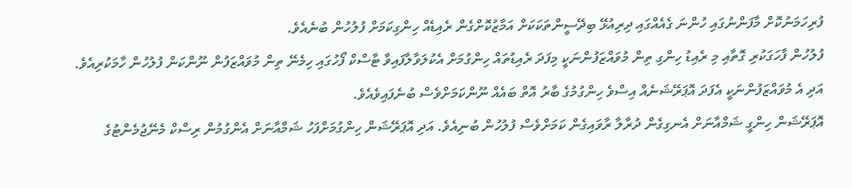ފުރިހަމަނުކޮށް މާފަންނުގައި ހުންނަ ގެއެއްގައި ދިރިއުޅޭ ބިދޭސީންތަކަކަށް އަމާޒުކޮށްގެން ރެއިޑެއް ހިންގިކަމަށް ފުލުހުން ބުނެއެވެ.
ފުލުހުން ފާހަގަކުރި ގޮތާއި މި ރެއިޑު ހިންގި ތިން މުވައްޒަފުންނަކީ މިފަދަ ރެއިޑުތައް ހިންގުމަށް އެކުލަވާލާފައިވާ ޓާސްކް ފޯހުގައި ހިމެނޭ ތިން މުވައްޒަފުން ނޫންކަން ފުލުހުން ހާމަކުރިއެވެ. އަދި އެ މުވައްޒަފުންނަކީ އެފަދަ އޮޕަރޭޝަނެއް އިސްވެ ހިންގުމުގެ ބާރު އޮތް ބައެއް ނޫންކަމަށްވެސް ބުނެފައިވެއެވެ.
އޮޕަރޭޝަން ހިންގީ ޝަމްއާނަށް އެނގިގެން ދުރާލާ ރާވައިގެން ކަމަށްވެސް ފުލުހުން ބުނިއެވެ. އަދި އޮޕަރޭޝަން ހިންގުމަށްފަހު ޝަމްއާނަށް އެންގުމުން ރިސްކް މެނޭޖުމެންޓުގެ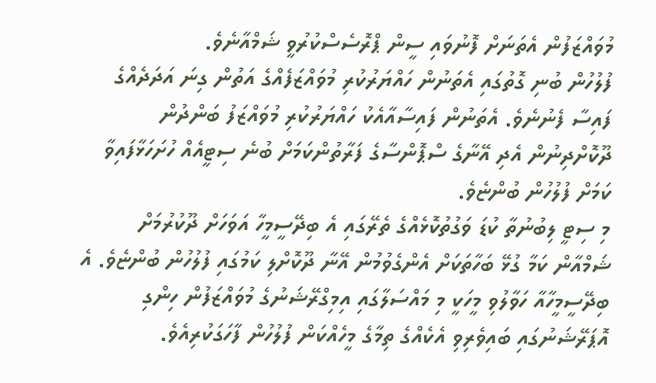މުވައްޒަފުން އެތަނަށް ފޮނުވައި ސީން ޕްރޮސެސްކުރުވީ ޝަމްއާނެވެ.
ފުލުހުން ބުނި ގޮތުގައި އެތަނުން ހައްޔަރުކުރި މުވައްޒަފެއްގެ އަތުން ގިނަ އަދަދެއްގެ ފައިސާ ފެނުނެވެ. އެތަނުން ފައިސާއާއެކު ހައްޔަރުކުރި މުވައްޒަފު ބަންދުން ދޫކޮށްދިނުން އެދި އޭނާގެ ސްޕޮންސާގެ ފަރާތުންކަމަށް ބުނެ ސިޓީއެއް ހުށަހަޅާފައިވާ ކަމަށް ފުލުހުން ބުންޏެވެ.
މި ސިޓީ ލިބުނުތާ ކުޑަ ވަގުތުކޮޅެއްގެ ތެރޭގައި އެ ބިދޭސީމީހާ އަވަހަށް ދޫކުރުމަށް ޝަމްއާން ކަމާ ގުޅޭ ބަހާތަކަށް އެންގެވުމުން އޭނާ ދޫކޮށްލި ކަމުގައި ފުލުހުން ބުންޏެވެ. އެ ބިދޭސީމީހާއާ ހަވާލުވި މީހަކީ މި މައްސަލާގައި އިމިގްރޭޝަނުގެ މުވައްޒަފުން ހިންގި އޮޕަރޭޝަނުގައި ބައިވެރިވި އެކެއްގެ ތިމާގެ މީހެއްކަން ފުލުހުން ފާހަގަކުރިއެވެ.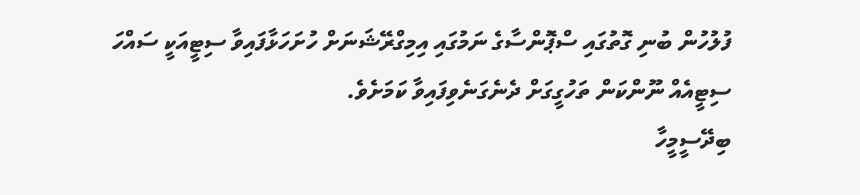ފުލުހުން ބުނި ގޮތުގައި ސްޕޮންސާގެ ނަމުގައި އިމިގްރޭޝަނަށް ހުށަހަޅާފައިވާ ސިޓީއަކީ ސައްހަ ސިޓީއެއް ނޫންކަން ތަހުގީގަށް ދެނެގަނެވިފައިވާ ކަމަށެވެ.
ބިދޭސީމީހާ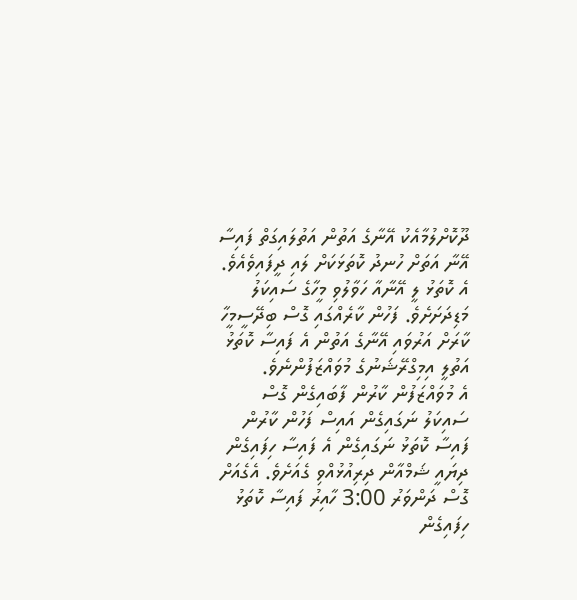ދޫކޮށްލުމާއެކު އޭނާގެ އަތުން އަތުލައިގަތް ފައިސާ އޭނާ އަތަށް ހުނދު ކޮތަޅަކަށް ލައި ދީފައިވެއެވެ. އެ ކޮތަޅު ލީ އޭނާއާ ހަވާލުވި މީހާގެ ސައިކަލު މަޑިދަށަށެވެ. ފަހުން ކާރެއްގައި ގޮސް ބިދޭސީމީހާ ކާރަށް އަރުވައި އޭނާގެ އަތުން އެ ފައިސާ ކޮތަޅު އަތުލީ އިމިގްރޭޝަނުގެ މުވައްޒަފުންނެވެ.
އެ މުވައްޒަފުން ކާރުން ފާބައިގެން ގޮސް ސައިކަލު ނަގައިގެން އައިސް ފަހުން ކާރުން ފައިސާ ކޮތަޅު ނަގައިގެން އެ ފައިސާ ހިފައިގެން ދިޔައީ ޝަމްއާން ދިރިއުޅުއްވި ގެއަށެވެ. އެގެއަށް ގޮސް ދަންވަރު 3:00 ހާއިރު ފައިސާ ކޮތަޅު ހިފައިގެން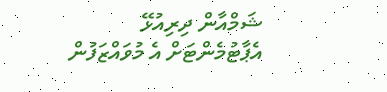ޝަމްއާން ދިރިއުޅޭ އެޕާޓުމެންޓަށް އެ މުވައްޒަފުން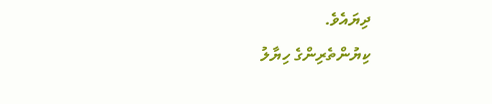ދިޔައެވެ.
ކިޔުންތެރިންގެ ހިޔާލު